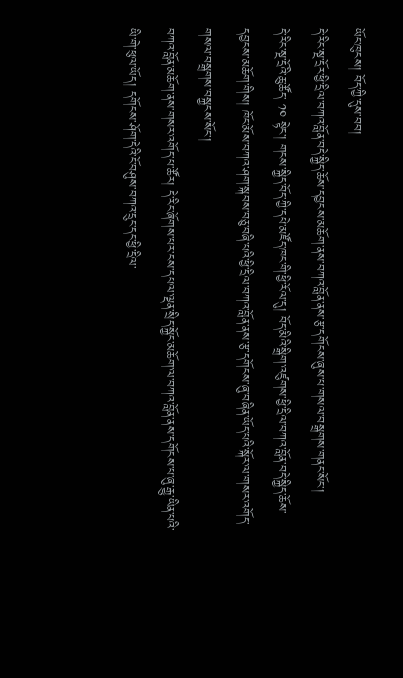ཡོང་ཁུངས། བོད་ཀྱི་དུས་བབ།
དེ་རིང་སྔ་དྲོར་ཕྱི་དྲིལ་བཀའ་བློན་བདེ་སྐྱིད་ཆོས་དབྱངས་མཆོག་ནས་བཀའ་བློན་ནས་རྩ་དགོངས་ཞུས་པ་གསལ་བསྒྲགས་གནང་སོང་།
དེ་རིང་སྔ་དྲོའི་ཆུ་ཚོད་ ༡༠ སྟེང་། གངས་སྐྱིད་བོད་ཀྱི་དཔེ་མཛོད་ཁང་གི་ཕྱི་རོལ་དུ། བོད་མིའི་སྒྲིག་འཛུགས་ཕྱི་དྲིལ་བཀའ་བློན་བདེ་སྐྱིད་ཆོས་དབྱངས་མཆོག་གིས། ཁོང་མོས་བཀའ་ཤག་སྐབས་བཅུ་བཞི་པའི་ཕྱི་དྲིལ་བཀའ་བློན་ནས་རྩ་དགོངས་ཞུ་བཞིན་ཡོད་པའི་སྐོར་ལ་གསར་འགོད་གསལ་བསྒྲགས་བསྐྱངས་སོང་།
བཀའ་བློན་མཆོག་ནས་གསར་འགོད་པ་ཚོར། དེ་རིང་ཞོགས་པར་ངས་དཔལ་ལྡན་སྲིད་སྐྱོང་མཆོག་ལ་བཀའ་བློན་ནས་དགོངས་པ་ཞུ་རྒྱུ་ཡིན་པའི་ཡི་གེ་ཕུལ་ཡོད། དགོངས་ཤོག་དེའི་ངོ་བཤུས་བཀའ་དྲུང་དང་ཕྱི་དྲིལ་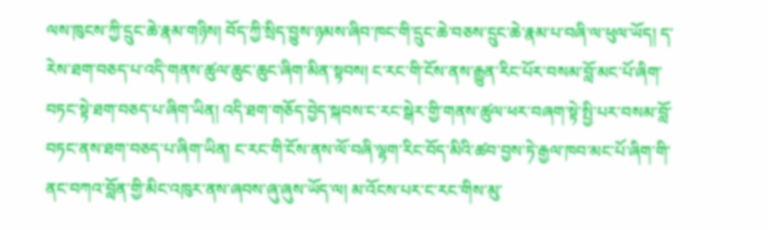ལས་ཁུངས་ཀྱི་དྲུང་ཆེ་རྣམ་གཉིས། བོད་ཀྱི་སྲིད་བྱུས་ཉམས་ཞིབ་ཁང་གི་དྲུང་ཆེ་བཅས་དྲུང་ཆེ་རྣམ་པ་བཞི་ལ་ཕུལ་ཡོད། ད་རེས་ཐག་བཅད་པ་འདི་གནས་ཚུལ་ཆུང་ཆུང་ཞིག་མིན་སྟབས། ང་རང་གི་ངོས་ནས་རྒྱུན་རིང་པོར་བསམ་བློ་མང་པོ་ཞིག་བཏང་སྟེ་ཐག་བཅད་པ་ཞིག་ཡིན། འདི་ཐག་གཅོད་བྱེད་སྐབས་ང་རང་སྒེར་གྱི་གནས་ཚུལ་ཕར་བཞག་སྟེ་སྤྱི་པར་བསམ་བློ་བཏང་ནས་ཐག་བཅད་པ་ཞིག་ཡིན། ང་རང་གི་ངོས་ནས་ལོ་བཞི་ལྷག་རིང་བོད་མིའི་ཚབ་བྱས་ཏེ་རྒྱལ་ཁབ་མང་པོ་ཞིག་གི་ནང་བཀའ་བློན་གྱི་མིང་འཁུར་ནས་ཞབས་ཞུ་ཞུས་ཡོད་ལ། མ་འོངས་པར་ང་རང་གིས་མུ་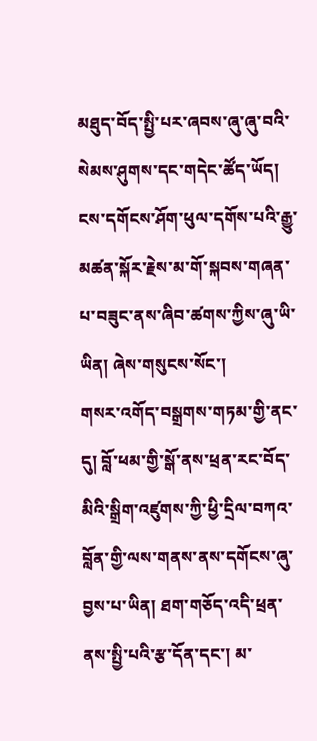མཐུད་བོད་སྤྱི་པར་ཞབས་ཞུ་ཞུ་བའི་སེམས་ཤུགས་དང་གདེང་ཚོད་ཡོད། ངས་དགོངས་ཤོག་ཕུལ་དགོས་པའི་རྒྱུ་མཚན་སྐོར་རྗེས་མ་གོ་སྐབས་གཞན་པ་བཟུང་ནས་ཞིབ་ཚགས་ཀྱིས་ཞུ་ཡི་ཡིན། ཞེས་གསུངས་སོང་།
གསར་འགོད་བསྒྲགས་གཏམ་གྱི་ནང་དུ། བློ་ཕམ་གྱི་སྒོ་ནས་ཕྲན་རང་བོད་མིའི་སྒྲིག་འཛུགས་ཀྱི་ཕྱི་དྲིལ་བཀའ་བློན་གྱི་ལས་གནས་ནས་དགོངས་ཞུ་བྱས་པ་ཡིན། ཐག་གཅོད་འདི་ཕྲན་ནས་སྤྱི་པའི་རྩ་དོན་དང་། མ་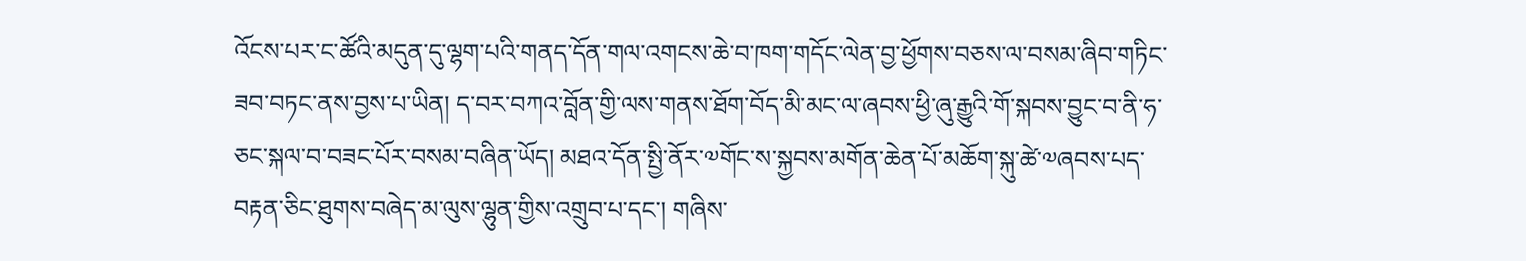འོངས་པར་ང་ཚོའི་མདུན་དུ་ལྷག་པའི་གནད་དོན་གལ་འགངས་ཆེ་བ་ཁག་གདོང་ལེན་བྱ་ཕྱོགས་བཅས་ལ་བསམ་ཞིབ་གཏིང་ཟབ་བཏང་ནས་བྱས་པ་ཡིན། ད་བར་བཀའ་བློན་གྱི་ལས་གནས་ཐོག་བོད་མི་མང་ལ་ཞབས་ཕྱི་ཞུ་རྒྱུའི་གོ་སྐབས་བྱུང་བ་ནི་ཧ་ཅང་སྐལ་བ་བཟང་པོར་བསམ་བཞིན་ཡོད། མཐའ་དོན་སྤྱི་ནོར་༧གོང་ས་སྐྱབས་མགོན་ཆེན་པོ་མཆོག་སྐུ་ཚེ་༧ཞབས་པད་བརྟན་ཅིང་ཐུགས་བཞེད་མ་ལུས་ལྷུན་གྱིས་འགྲུབ་པ་དང་། གཞིས་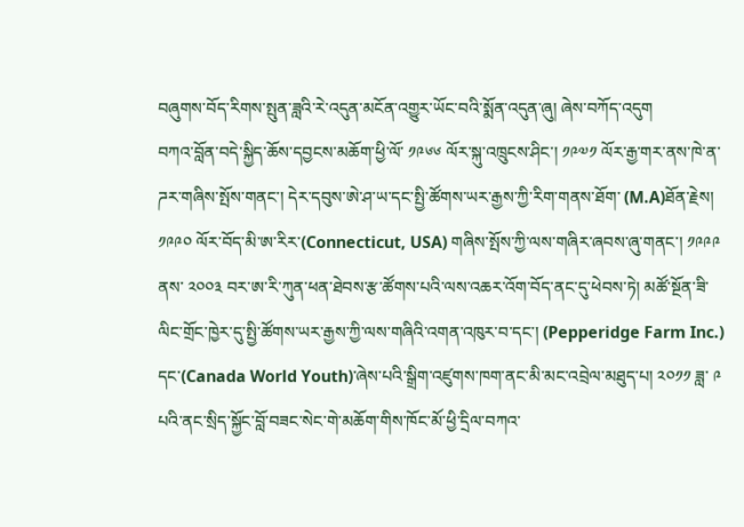བཞུགས་བོད་རིགས་སྤུན་ཟླའི་རེ་འདུན་མངོན་འགྱུར་ཡོང་བའི་སྨོན་འདུན་ཞུ། ཞེས་བཀོད་འདུག
བཀའ་བློན་བདེ་སྐྱིད་ཆོས་དབྱངས་མཆོག་ཕྱི་ལོ་ ༡༩༦༦ ལོར་སྐུ་འཁྲུངས་ཤིང་། ༡༩༧༡ ལོར་རྒྱ་གར་ནས་ཁེ་ན་ཌར་གཞིས་སྤོས་གནང་། དེར་དབུས་ཨེ་ཤ་ཡ་དང་སྤྱི་ཚོགས་ཡར་རྒྱས་ཀྱི་རིག་གནས་ཐོག་ (M.A)ཐོན་རྗེས། ༡༩༩༠ ལོར་བོད་མི་ཨ་རིར་(Connecticut, USA) གཞིས་སྤོས་ཀྱི་ལས་གཞིར་ཞབས་ཞུ་གནང་། ༡༩༩༩ ནས་ ༢༠༠༣ བར་ཨ་རི་ཀུན་ཕན་ཐེབས་རྩ་ཚོགས་པའི་ལས་འཆར་འོག་བོད་ནང་དུ་ཕེབས་ཏེ། མཚོ་སྔོན་ཟི་ལིང་གྲོང་ཁྱེར་དུ་སྤྱི་ཚོགས་ཡར་རྒྱས་ཀྱི་ལས་གཞིའི་འགན་འཁུར་བ་དང་། (Pepperidge Farm Inc.) དང་(Canada World Youth)་ཞེས་པའི་སྒྲིག་འཛུགས་ཁག་ནང་མི་མང་འབྲེལ་མཐུད་པ། ༢༠༡༡ ཟླ་ ༩ པའི་ནང་སྲིད་སྐྱོང་བློ་བཟང་སེང་གེ་མཆོག་གིས་ཁོང་མོ་ཕྱི་དྲིལ་བཀའ་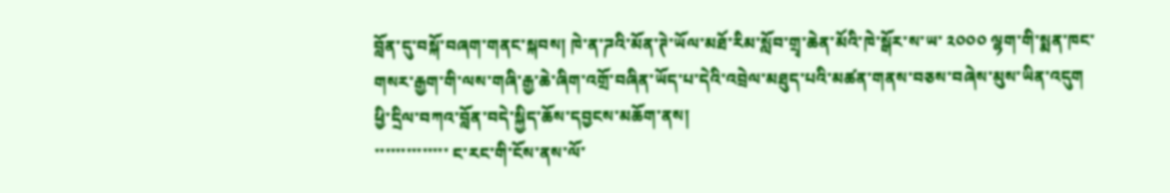བློན་དུ་བསྐོ་བཞག་གནང་སྐབས། ཁེ་ན་ཌའི་མོན་ཊེ་ཡོལ་མཐོ་རིམ་སློབ་གྲྭ་ཆེན་མོའི་ཁེ་སྒོར་ས་ཡ་ ༢༠༠༠ ལྷག་གི་སྨན་ཁང་གསར་རྒྱག་གི་ལས་གཞི་རྒྱ་ཆེ་ཞིག་འགྲོ་བཞིན་ཡོད་པ་དེའི་འབྲེལ་མཐུད་པའི་མཚན་གནས་བཅས་བཞེས་མུས་ཡིན་འདུག
ཕྱི་དྲིལ་བཀའ་བློན་བདེ་སྐྱིད་ཆོས་དབྱངས་མཆོག་ནས།
་་་་་་་་་་་་་་ ང་རང་གི་ངོས་ནས་ལོ་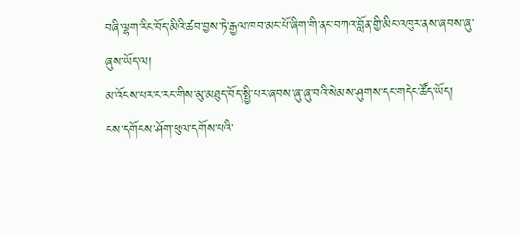བཞི་ལྷག་རིང་བོད་མིའི་ཚབ་བྱས་ཏེ་རྒྱལ་ཁབ་མང་པོ་ཞིག་གི་ནང་བཀའ་བློན་གྱི་མིང་འཁུར་ནས་ཞབས་ཞུ་ཞུས་ཡོད་ལ།
མ་འོངས་པར་ང་རང་གིས་མུ་མཐུད་བོད་སྤྱི་པར་ཞབས་ཞུ་ཞུ་བའི་སེམས་ཤུགས་དང་གདེང་ཚོད་ཡོད།
ངས་དགོངས་ཤོག་ཕུལ་དགོས་པའི་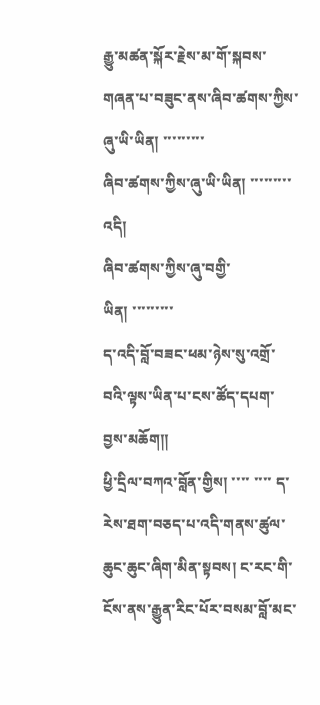རྒྱུ་མཚན་སྐོར་རྗེས་མ་གོ་སྐབས་གཞན་པ་བཟུང་ནས་ཞིབ་ཚགས་ཀྱིས་ཞུ་ཡི་ཡིན། ་་་་་་་་་
ཞིབ་ཚགས་ཀྱིས་ཞུ་ཡི་ཡིན། ་་་་་་་་་
འདི།
ཞིབ་ཚགས་ཀྱིས་ཞུ་བགྱི་ཡིན། ་་་་་་་་་
ད་འདི་བློ་བཟང་ཕམ་ཉེས་སུ་འགྲོ་བའི་ལྟས་ཡིན་པ་ངས་ཚོད་དཔག་བྱས་མཆོག།།
ཕྱི་དྲིལ་བཀའ་བློན་གྱིས། ་་་་ ་་་་ ད་རེས་ཐག་བཅད་པ་འདི་གནས་ཚུལ་ཆུང་ཆུང་ཞིག་མིན་སྟབས། ང་རང་གི་ངོས་ནས་རྒྱུན་རིང་པོར་བསམ་བློ་མང་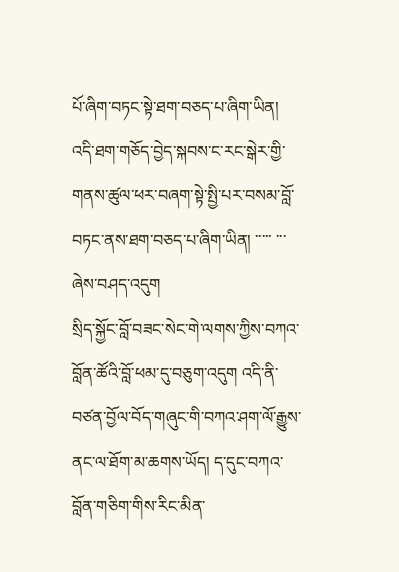པོ་ཞིག་བཏང་སྟེ་ཐག་བཅད་པ་ཞིག་ཡིན། འདི་ཐག་གཅོད་བྱེད་སྐབས་ང་རང་སྒེར་གྱི་གནས་ཚུལ་ཕར་བཞག་སྟེ་སྤྱི་པར་བསམ་བློ་བཏང་ནས་ཐག་བཅད་པ་ཞིག་ཡིན། ་་་་་ ་་་ ཞེས་བཤད་འདུག
སྲིད་སྐྱོང་བློ་བཟང་སེང་གེ་ལགས་ཀྱིས་བཀའ་བློན་ཚོའི་བློ་ཕམ་དུ་བཅུག་འདུག འདི་ནི་བཙན་བྱོལ་བོད་གཞུང་གི་བཀའ་ཤག་ལོ་རྒྱུས་ནང་ལ་ཐོག་མ་ཆགས་ཡོད། ད་དུང་བཀའ་བློན་གཅིག་གིས་རིང་མིན་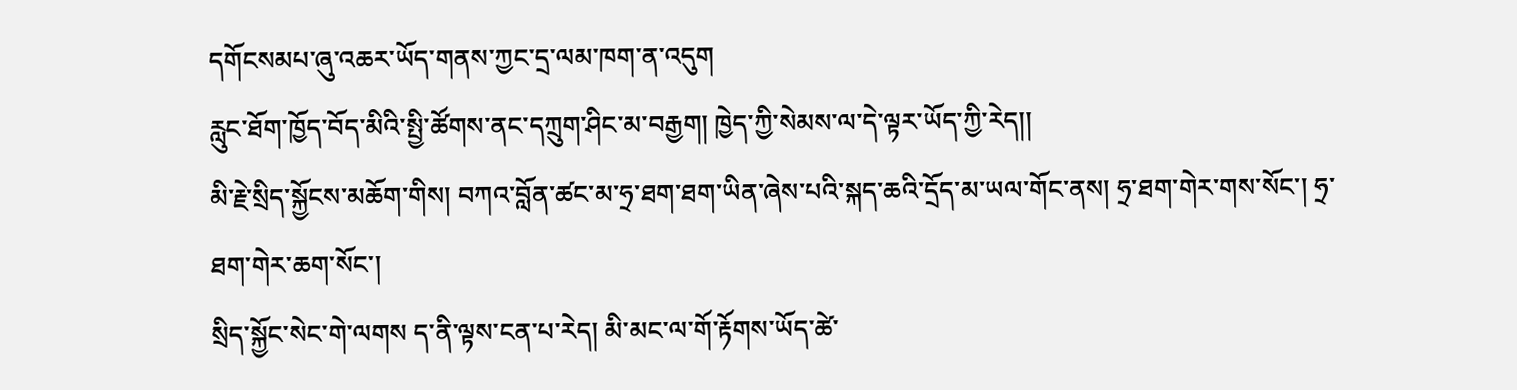དགོངསམཔ་ཞུ་འཆར་ཡོད་གནས་ཀྱང་དྲ་ལམ་ཁག་ན་འདུག
རླུང་ཐོག་ཁྱོད་བོད་མིའི་སྤྱི་ཚོགས་ནང་དཀྲུག་ཤིང་མ་བརྒྱག། ཁྱེད་ཀྱི་སེམས་ལ་དེ་ལྟར་ཡོད་ཀྱི་རེད།།
མི་རྗེ་སྲིད་སྐྱོངས་མཆོག་གིས། བཀའ་བློན་ཚང་མ་ཧྲ་ཐག་ཐག་ཡིན་ཞེས་པའི་སྐད་ཆའི་དྲོད་མ་ཡལ་གོང་ནས། ཧྲ་ཐག་གེར་གས་སོང་། ཧྲ་ཐག་གེར་ཆག་སོང་།
སྲིད་སྐྱོང་སེང་གེ་ལགས ད་ནི་ལྟས་ངན་པ་རེད། མི་མང་ལ་གོ་རྟོགས་ཡོད་ཚེ་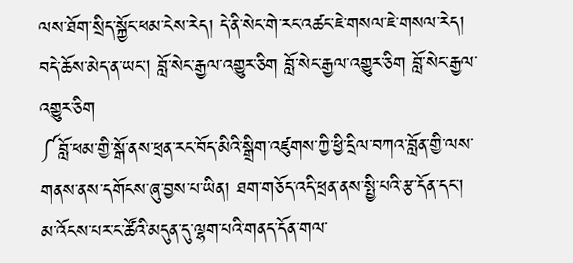ལས་ཐོག་སྲིད་སྐྱོང་ཕམ་ངེས་རེད། དེ་ནི་སེང་གེ་རང་འཚང་ཇེ་གསལ་ཇེ་གསལ་རེད།
བདེ་ཆོས་མེད་ན་ཡང། བློ་སེང་རྒྱལ་འགྱུར་ཅིག བློ་སེང་རྒྱལ་འགྱུར་ཅིག བློ་སེང་རྒྱལ་འགྱུར་ཅིག
༼བློ་ཕམ་གྱི་སྒོ་ནས་ཕྲན་རང་བོད་མིའི་སྒྲིག་འཛུགས་ཀྱི་ཕྱི་དྲིལ་བཀའ་བློན་གྱི་ལས་གནས་ནས་དགོངས་ཞུ་བྱས་པ་ཡིན། ཐག་གཅོད་འདི་ཕྲན་ནས་སྤྱི་པའི་རྩ་དོན་དང་། མ་འོངས་པར་ང་ཚོའི་མདུན་དུ་ལྷག་པའི་གནད་དོན་གལ་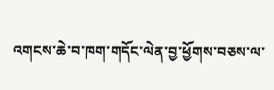འགངས་ཆེ་བ་ཁག་གདོང་ལེན་བྱ་ཕྱོགས་བཅས་ལ་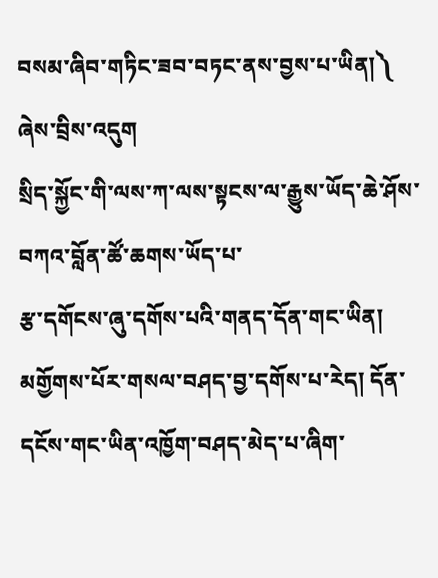བསམ་ཞིབ་གཏིང་ཟབ་བཏང་ནས་བྱས་པ་ཡིན།༽ ཞེས་བྲིས་འདུག
སྲིད་སྐྱོང་གི་ལས་ཀ་ལས་སྟངས་ལ་རྒྱུས་ཡོད་ཆེ་ཤོས་བཀའ་བློན་ཚོ་ཆགས་ཡོད་པ་
རྩ་དགོངས་ཞུ་དགོས་པའི་གནད་དོན་གང་ཡིན། མགྱོགས་པོར་གསལ་བཤད་བྱ་དགོས་པ་རེད། དོན་དངོས་གང་ཡིན་འཁྱོག་བཤད་མེད་པ་ཞིག་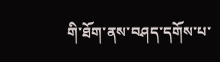གི་ཐོག་ནས་བཤད་དགོས་པ་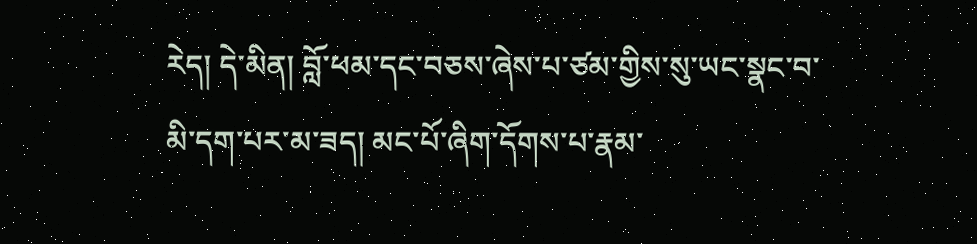རེད། དེ་མིན། བློ་ཕམ་དང་བཅས་ཞེས་པ་ཙམ་གྱིས་སུ་ཡང་སྣང་བ་མི་དག་པར་མ་ཟད། མང་པོ་ཞིག་དོགས་པ་རྣམ་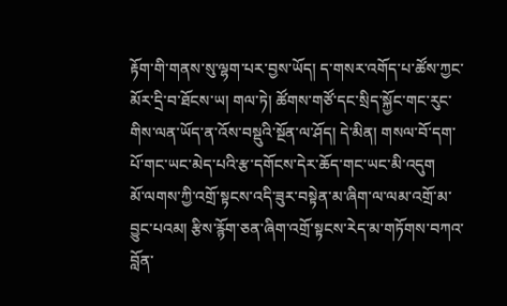རྟོག་གི་གནས་སུ་ལྷག་པར་བྱས་ཡོད། ད་གསར་འགོད་པ་ཚོས་ཀྱང་མོར་དྲི་བ་ཐོངས་ཡ། གལ་ཏེ། ཚོགས་གཙོ་དང་སྲིད་སྐྱོང་གང་རུང་གིས་ལན་ཡོད་ན་འོས་བསྡུའི་སྔོན་ལ་ཤོད། དེ་མིན། གསལ་བོ་དག་པོ་གང་ཡང་མེད་པའི་རྩ་དགོངས་དེར་ཆོད་གང་ཡང་མི་འདུག
མོ་ལགས་ཀྱི་འགྲོ་སྟངས་འདི་ཟུར་བསྟེན་མ་ཞིག་ལ་ལམ་འགྲོ་མ་བྱུང་པའམ། རྩིས་རྙོག་ཅན་ཞིག་འགྲོ་སྟངས་རེད་མ་གཏོགས་བཀའ་བློན་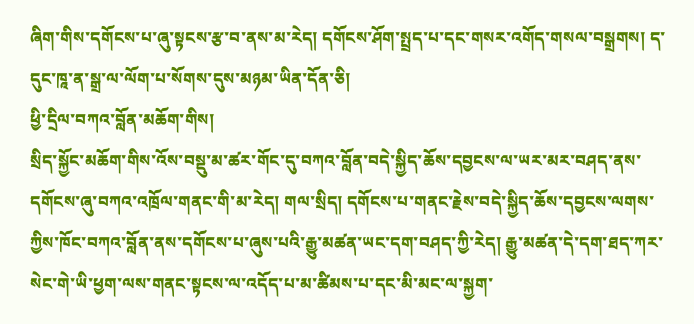ཞིག་གིས་དགོངས་པ་ཞུ་སྟངས་རྩ་བ་ནས་མ་རེད། དགོངས་ཤོག་སྤྲད་པ་དང་གསར་འགོད་གསལ་བསྒྲགས། ད་དུང་ཁཱ་ན་སྒྲ་ལ་ལོག་པ་སོགས་དུས་མཉམ་ཡིན་དོན་ཅི།
ཕྱི་དྲིལ་བཀའ་བློན་མཆོག་གིས།
སྲིད་སྐྱོང་མཆོག་གིས་འོས་བསྡུ་མ་ཚར་གོང་དུ་བཀའ་བློན་བདེ་སྐྱིད་ཆོས་དབྱངས་ལ་ཡར་མར་བཤད་ནས་དགོངས་ཞུ་བཀའ་འཁྲོལ་གནང་གི་མ་རེད། གལ་སྲིད། དགོངས་པ་གནང་རྗེས་བདེ་སྐྱིད་ཆོས་དབྱངས་ལགས་ཀྱིས་ཁོང་བཀའ་བློན་ནས་དགོངས་པ་ཞུས་པའི་རྒྱུ་མཚན་ཡང་དག་བཤད་ཀྱི་རེད། རྒྱུ་མཚན་དེ་དག་ཐད་ཀར་སེང་གེ་ཡི་ཕྱག་ལས་གནང་སྟངས་ལ་འདོད་པ་མ་ཚིམས་པ་དང་མི་མང་ལ་སྐྱག་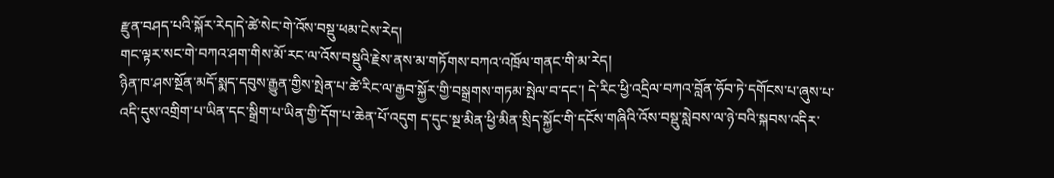རྫུན་བཤད་པའི་སྐོར་རེད།དེ་ཚེ་སེང་གེ་འོས་བསྡུ་ཕམ་ངེས་རེད།
གང་ལྟར་སང་གེ་བཀའ་ཤག་གིས་མོ་རང་ལ་འོས་བསྡུའི་རྗེས་ནས་མ་གཏོགས་བཀའ་འཁྲོལ་གནང་གི་མ་རེད།
ཉིན་ཁ་ཤས་སྔོན་མདོ་སྨད་དབུས་རྒྱུན་གྱིས་སྤེན་པ་ཚེ་རིང་ལ་རྒྱབ་སྐྱོར་གྱི་བསྒྲགས་གཏམ་སྤེལ་བ་དང་། དེ་རིང་ཕྱི་འདྲིལ་བཀའ་བློན་ཧོབ་ཏེ་དགོངས་པ་ཞུས་པ་འདི་དུས་འགྲིག་པ་ཡིན་དང་སྒྲིག་པ་ཡིན་གྱི་དོག་པ་ཆེན་པོ་འདུག ད་དུང་སྔ་མིན་ཕྱི་མིན་སྲིད་སྐྱོང་གི་དངོས་གཞིའི་འོས་བསྡུ་སླེབས་ལ་ཉེ་བའི་སྐབས་འདིར་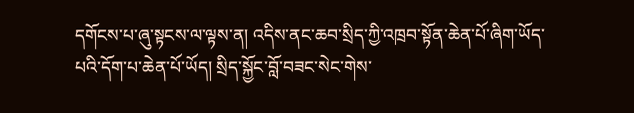དགོངས་པ་ཞུ་སྟངས་ལ་ལྟས་ན། འདིས་ནང་ཆབ་སྲིད་ཀྱི་འཁྲབ་སྟོན་ཆེན་པོ་ཞིག་ཡོད་པའི་དོག་པ་ཆེན་པོ་ཡོད། སྲིད་སྐྱོང་བློ་བཟང་སེང་གེས་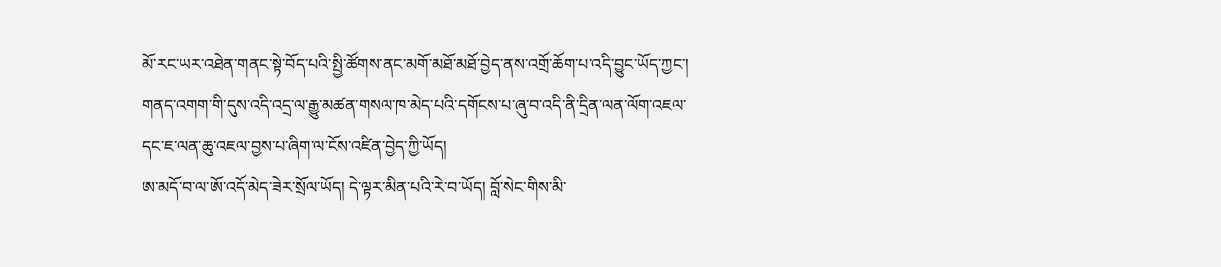མོ་རང་ཡར་འཐེན་གནང་སྟེ་བོད་པའི་སྤྱི་ཚོགས་ནང་མགོ་མཐོ་མཐོ་བྱེད་ནས་འགྲོ་ཆོག་པ་འདི་བྱུང་ཡོད་ཀྱང་། གནད་འགག་གི་དུས་འདི་འདྲ་ལ་རྒྱུ་མཚན་གསལ་ཁ་མེད་པའི་དགོངས་པ་ཞུ་བ་འདི་ནི་དྲིན་ལན་ལོག་འཇལ་དང་ཇ་ལན་ཆུ་འཇལ་བྱས་པ་ཞིག་ལ་ངོས་འཛིན་བྱེད་ཀྱི་ཡོད།
ཨ་མདོ་བ་ལ་ཨོ་འདོ་མེད་ཟེར་སྲོལ་ཡོད། དེ་ལྟར་མིན་པའི་རེ་བ་ཡོད། བློ་སེང་གིས་མི་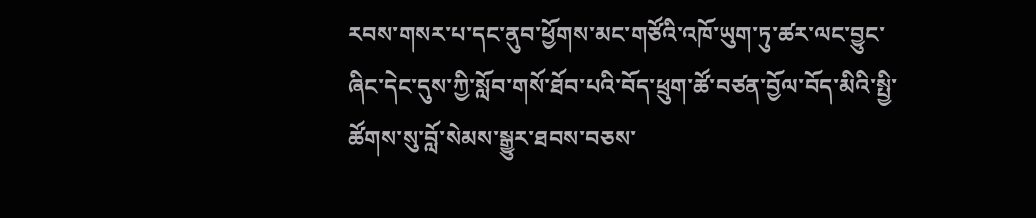རབས་གསར་པ་དང་ནུབ་ཕྱོགས་མང་གཙོའི་འཁོ་ཡུག་ཏུ་ཚར་ལང་བྱུང་ཞིང་དེང་དུས་ཀྱི་སློབ་གསོ་ཐོབ་པའི་བོད་ཕྲུག་ཚོ་བཙན་བྱོལ་བོད་མིའི་སྤྱི་ཚོགས་སུ་བློ་སེམས་སྒྱུར་ཐབས་བཅས་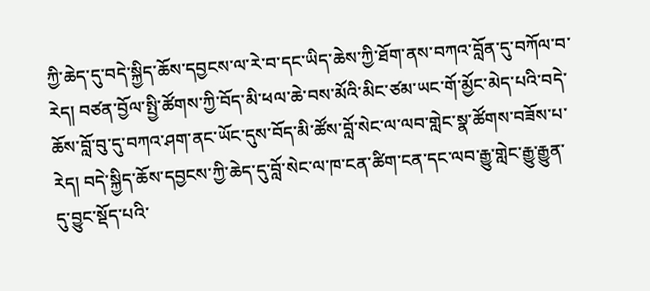ཀྱི་ཆེད་དུ་བདེ་སྐྱིད་ཆོས་དབྱངས་ལ་རེ་བ་དང་ཡིད་ཆེས་ཀྱི་ཐོག་ནས་བཀའ་བློན་དུ་བཀོལ་བ་རེད། བཙན་བྱོལ་སྤྱི་ཚོགས་ཀྱི་བོད་མི་ཕལ་ཆེ་བས་མོའི་མིང་ཙམ་ཡང་གོ་མྱོང་མེད་པའི་བདེ་ཆོས་བློ་བུ་དུ་བཀའ་ཤག་ནང་ཡོང་དུས་བོད་མི་ཚོས་བློ་སེང་ལ་ལབ་གླེང་སྣ་ཚོགས་བཟོས་པ་རེད། བདེ་སྐྱིད་ཆོས་དབྱངས་ཀྱི་ཆེད་དུ་བློ་སེང་ལ་ཁ་ངན་ཚིག་ངན་དང་ལབ་རྒྱུ་གླེང་རྒྱུ་རྒྱུན་དུ་བྱུང་སྡོད་པའི་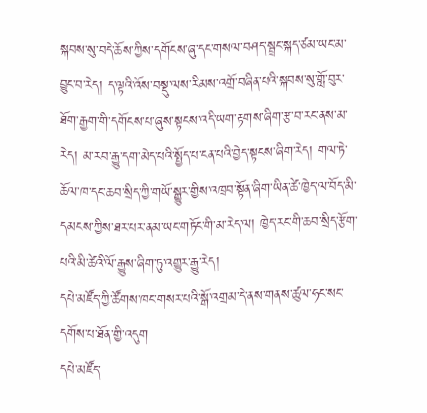སྐབས་སུ་བདེ་ཆོས་ཀྱིས་དགོངས་ཞུ་དང་གསལ་བཤད་སྦྲང་སྐད་ཙམ་ཡང་མ་བྱུང་བ་རེད། ད་ལྟའི་འོས་བསྡུ་ལས་རིམས་འགྲོ་བཞིན་པའི་སྐབས་སུ་གློ་བུར་ཐོག་རྒྱག་གི་དགོངས་པ་ཞུས་སྟངས་འདི་ཡག་རྟགས་ཞིག་རྩ་བ་རང་ནས་མ་རེད། མ་རབ་རྒྱུ་དག་མེད་པའི་སྤྱོད་པ་ངན་པའི་བྱེད་སྟངས་ཞིག་རེད། གལ་ཏེ་ཆོལ་ཁ་དང་ཆབ་སྲིད་ཀྱི་གཡོ་སྒྱུར་གྱིས་འཁྲབ་སྟོན་ཞིག་ཡིན་ཚེ་ཁྱེད་ལ་བོད་མི་དམངས་ཀྱིས་ཐར་པར་ནམ་ཡང་གཏོང་གི་མ་རེད་ལ། ཁྱེད་རང་གི་ཆབ་སྲིད་རྩོག་པའི་མི་ཚེའི་ལོ་རྒྱུས་ཞིག་ཏུ་འགྱུར་རྒྱུ་རེད།
དཔེ་མཛོད་ཀྱི་ཚོགས་ཁང་གསར་པའི་སྒོ་འགྲམ་དེ་ནས་གནས་ཚུལ་ཧང་སང་དགོས་པ་ཐོན་གྱི་འདུག
དཔེ་མཛོད་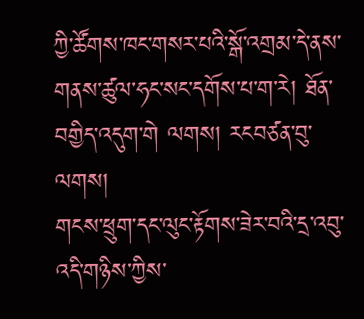ཀྱི་ཚོགས་ཁང་གསར་པའི་སྒོ་འགྲམ་དེ་ནས་གནས་ཚུལ་ཧང་སང་དགོས་པ་ག་རེ། ཐོན་བགྱིད་འདུག་གེ ལགས། རངབཙན་བུ་ལགས།
གངས་ཕྲུག་དང་ལུང་རྟོགས་ཟེར་བའི་དྲ་འབུ་འདི་གཉིས་ཀྱིས་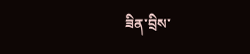ཟིན་བྲིས་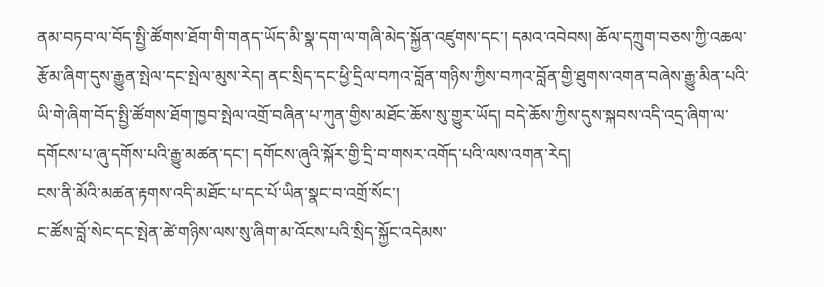ནམ་བཏབ་ལ་བོད་སྤྱི་ཚོགས་ཐོག་གི་གནད་ཡོད་མི་སྣ་དག་ལ་གཞི་མེད་སྐྱོན་འཛུགས་དང་། དམའ་འབེབས། ཆོལ་དཀྲུག་བཅས་ཀྱི་འཆལ་རྩོམ་ཞིག་དུས་རྒྱུན་སྤེལ་དང་སྤེལ་མུས་རེད། ནང་སྲིད་དང་ཕྱི་དྲིལ་བཀའ་བློན་གཉིས་ཀྱིས་བཀའ་བློན་གྱི་ཐུགས་འགན་བཞེས་རྒྱུ་མིན་པའི་ཡི་གེ་ཞིག་བོད་སྤྱི་ཚོགས་ཐོག་ཁྱབ་སྤེལ་འགྲོ་བཞིན་པ་ཀུན་གྱིས་མཐོང་ཆོས་སུ་གྱུར་ཡོད། བདེ་ཆོས་ཀྱིས་དུས་སྐབས་འདི་འདྲ་ཞིག་ལ་དགོངས་པ་ཞུ་དགོས་པའི་རྒྱུ་མཚན་དང་། དགོངས་ཞུའི་སྐོར་གྱི་དྲི་བ་གསར་འགོད་པའི་ལས་འགན་རེད།
ངས་ནི་མོའི་མཚན་རྟགས་འདི་མཐོང་པ་དང་པོ་ཡིན་སྣང་བ་འགྲོ་སོང་།
ང་ཚོས་བློ་སེང་དང་སྤེན་ཚེ་གཉིས་ལས་སུ་ཞིག་མ་འོངས་པའི་སྲིད་སྐྱོང་འདེམས་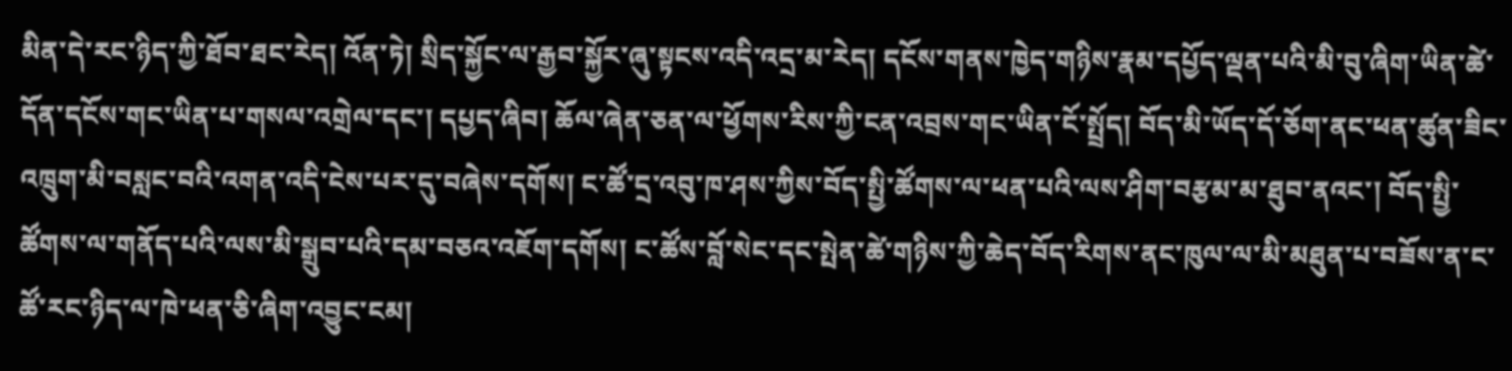མིན་དེ་རང་ཉིད་ཀྱི་ཐོབ་ཐང་རེད། འོན་ཏེ། སྲིད་སྐྱོང་ལ་རྒྱབ་སྐྱོར་ཞུ་སྟངས་འདི་འདྲ་མ་རེད། དངོས་གནས་ཁྱེད་གཉིས་རྣམ་དཔྱོད་ལྡན་པའི་མི་བུ་ཞིག་ཡིན་ཚེ་དོན་དངོས་གང་ཡིན་པ་གསལ་འགྲེལ་དང་། དཔྱད་ཞིབ། ཆོལ་ཞེན་ཅན་ལ་ཕྱོགས་རིས་ཀྱི་ངན་འབྲས་གང་ཡིན་ངོ་སྤྲོད། བོད་མི་ཡོད་དོ་ཅོག་ནང་ཕན་ཚུན་ཟིང་འཁྲུག་མི་བསླང་བའི་འགན་འདི་ངེས་པར་དུ་བཞེས་དགོས། ང་ཚོ་དྲ་འབུ་ཁ་ཤས་ཀྱིས་བོད་སྤྱི་ཚོགས་ལ་ཕན་པའི་ལས་ཤིག་བརྩམ་མ་ཐུབ་ནའང་། བོད་སྤྱི་ཚོགས་ལ་གནོད་པའི་ལས་མི་སྒྲུབ་པའི་དམ་བཅའ་འཇོག་དགོས། ང་ཚོས་བློ་སེང་དང་སྤེན་ཚེ་གཉིས་ཀྱི་ཆེད་བོད་རིགས་ནང་ཁུལ་ལ་མི་མཐུན་པ་བཟོས་ན་ང་ཚོ་རང་ཉིད་ལ་ཁེ་ཕན་ཅི་ཞིག་འབྱུང་ངམ།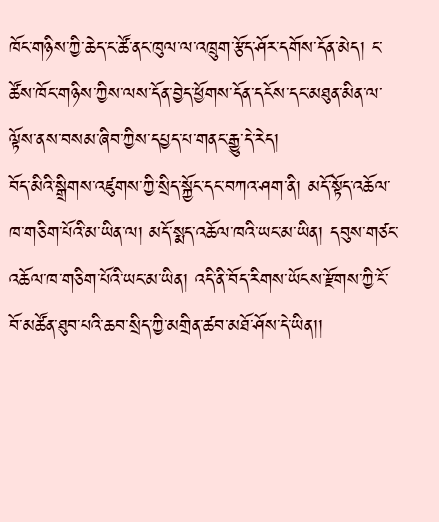ཁོང་གཉིས་ཀྱི་ཆེད་ང་ཚོ་ནང་ཁུལ་ལ་འཁྲུག་རྩོད་ཤོར་དགོས་དོན་མེད། ང་ཚོས་ཁོང་གཉིས་ཀྱིས་ལས་དོན་བྱེད་ཕྱོགས་དོན་དངོས་དང་མཐུན་མིན་ལ་ལྟོས་ནས་བསམ་ཞིབ་ཀྱིས་དཔྱད་པ་གནང་རྒྱུ་དེ་རེད།
བོད་མིའི་སྒྲིགས་འཛུགས་ཀྱི་སྲིད་སྐྱོང་དང་བཀའ་ཤག་ནི། མདོ་སྟོད་འཆོལ་ཁ་གཅིག་པོའི་མ་ཡིན་ལ། མདོ་སྨད་འཆོལ་ཁའི་ཡང་མ་ཡིན། དབུས་གཙང་འཆོལ་ཁ་གཅིག་པོའི་ཡང་མ་ཡིན། འདི་ནི་བོད་རིགས་ཡོངས་རྫོགས་ཀྱི་ངོ་བོ་མཚོན་ཐུབ་པའི་ཆབ་སྲིད་ཀྱི་མགྲིན་ཚབ་མཐོ་ཤོས་དེ་ཡིན།།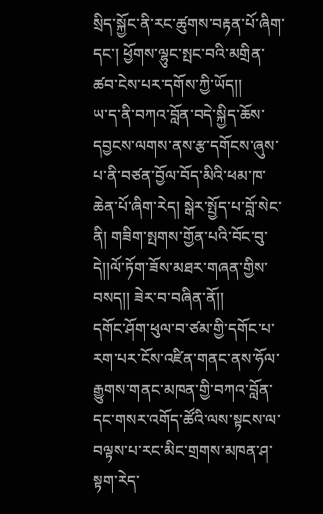སྲིད་སྐྱོང་ནི་རང་ཚུགས་བརྟན་པོ་ཞིག་དང་། ཕྱོགས་ལྷུང་སྤང་བའི་མགྲིན་ཚབ་ངེས་པར་དགོས་ཀྱི་ཡོད།།
ཡ་ད་ནི་བཀའ་བློན་བདེ་སྐྱིད་ཆོས་དབྱངས་ལགས་ནས་རྩ་དགོངས་ཞུས་པ་ནི་བཙན་བྱོལ་བོད་མིའི་ཕམ་ཁ་ཆེན་པོ་ཞིག་རེད། སྒེར་སྤྱོད་པ་བློ་སེང་ནི། གཟིག་སྤགས་གྱོན་པའི་བོང་བུ་དེ།།ལོ་ཏོག་ཟོས་མཐར་གཞན་གྱིས་བསད།། ཟེར་བ་བཞིན་ནོ།།
དགོང་ཤོག་ཕུལ་བ་ཙམ་གྱི་དགོང་པ་རག་པར་ངོས་འཛིན་གནང་ནས་ཧོལ་རྒྱུགས་གནང་མཁན་གྱི་བཀའ་བློན་དང་གསར་འགོད་ཚོའི་ལས་སྟངས་ལ་
བལྟས་པ་རང་མིང་གྲགས་མཁན་ཤ་སྟག་རེད་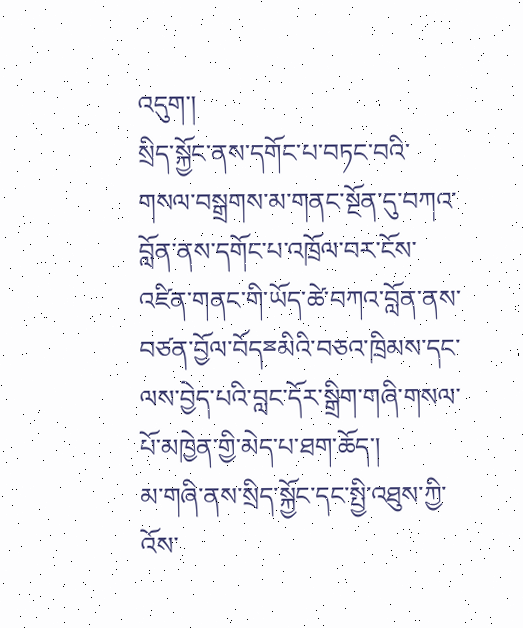འདུག་།
སྲིད་སྐྱོང་ནས་དགོང་པ་བཏང་བའི་གསལ་བསྒྲགས་མ་གནང་སྔོན་དུ་བཀའ་བློན་ནས་དགོང་པ་འཁྲོལ་བར་ངོས་འཛིན་གནང་གི་ཡོད་ཚེ་བཀའ་བློན་ནས་བཙན་བྱོལ་བོདྈམིའི་བཅའ་ཁྲིམས་དང་ལས་བྱེད་པའི་བླང་དོར་སྒྲིག་གཞི་གསལ་པོ་མཁྱེན་གྱི་མེད་པ་ཐག་ཆོད་།
མ་གཞི་ནས་སྲིད་སྐྱོང་དང་སྤྱི་འཐུས་ཀྱི་འོས་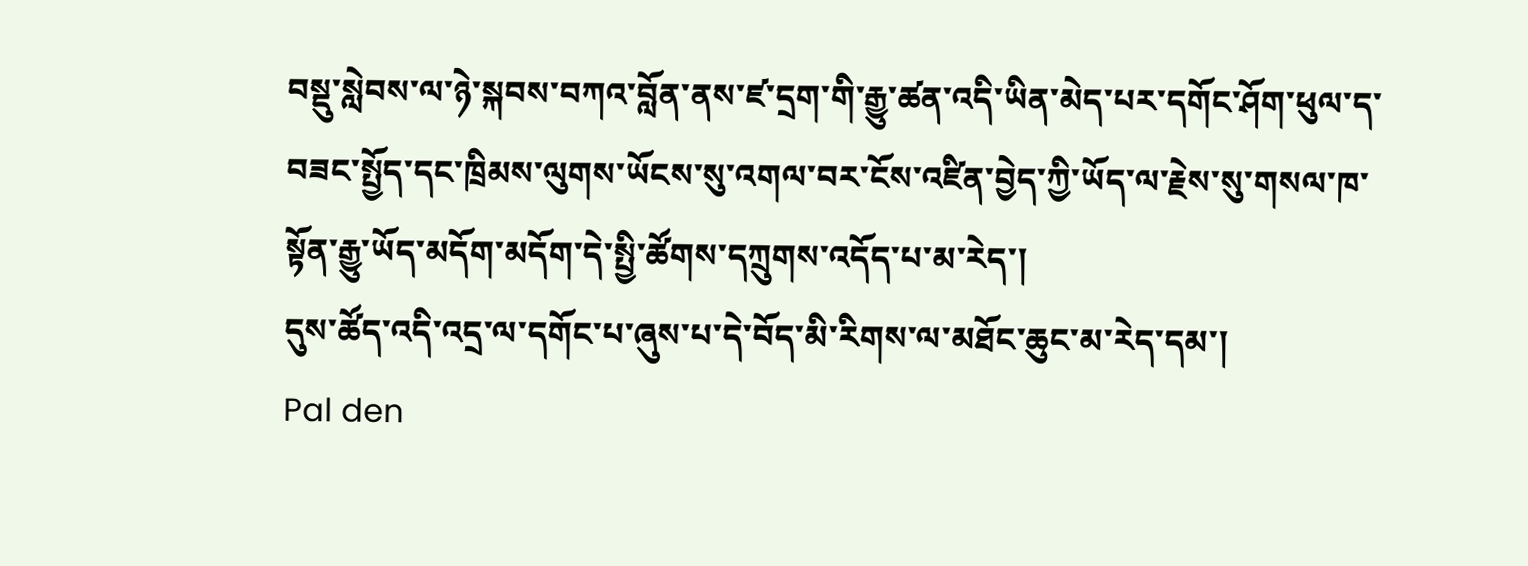བསྡུ་སླེབས་ལ་ཉེ་སྐབས་བཀའ་བློན་ནས་ཛ་དྲག་གི་རྒྱུ་ཚན་འདི་ཡིན་མེད་པར་དགོང་ཤོག་ཕུལ་ད་བཟང་སྤྱོད་དང་ཁྲིམས་ལུགས་ཡོངས་སུ་འགལ་བར་ངོས་འཛིན་བྱེད་ཀྱི་ཡོད་ལ་རྗེས་སུ་གསལ་ཁ་སྟོན་རྒྱུ་ཡོད་མདོག་མདོག་དེ་སྤྱི་ཚོགས་དཀྲུགས་འདོད་པ་མ་རེད་།
དུས་ཚོད་འདི་འདྲ་ལ་དགོང་པ་ཞུས་པ་དེ་བོད་མི་རིགས་ལ་མཐོང་ཆུང་མ་རེད་དམ་།
Pal den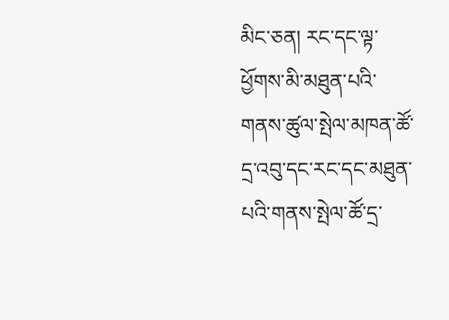མིང་ཅན། རང་དང་ལྟ་ཕྱོགས་མི་མཐུན་པའི་གནས་ཚུལ་སྤེལ་མཁན་ཚོ་དྲ་འབུ་དང་རང་དང་མཐུན་པའི་གནས་སྤེལ་ཚོ་དྲ་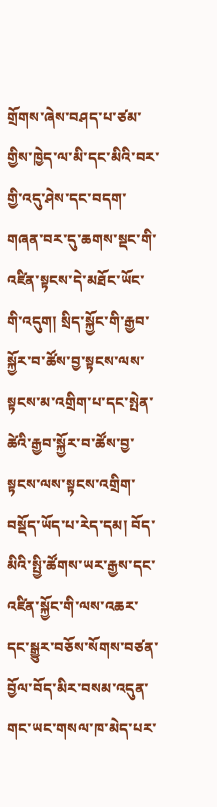གྲོགས་ཞེས་བཤད་པ་ཙམ་གྱིས་ཁྱེད་ལ་མི་དང་མིའི་བར་གྱི་འདུ་ཤེས་དང་བདག་གཞན་བར་དུ་ཆགས་སྡང་གི་འཛིན་སྟངས་དེ་མཐོང་ཡོང་གི་འདུག། སྲིད་སྐྱོང་གི་རྒྱབ་སྐྱོར་བ་ཚོས་བྱ་སྟངས་ལས་སྟངས་མ་འགྲིག་པ་དང་སྤེན་ཚེའི་རྒྱབ་སྐྱོར་བ་ཚོས་བྱ་སྟངས་ལས་སྟངས་འགྲིག་བསྡོད་ཡོད་པ་རེད་དམ། བོད་མིའི་སྤྱི་ཚོགས་ཡར་རྒྱས་དང་འཛིན་སྐྱོང་གི་ལས་འཆར་དང་སྒྱུར་བཅོས་སོགས་བཙན་བྱོལ་བོད་མིར་བསམ་འདུན་གང་ཡང་གསལ་ཁ་མེད་པར་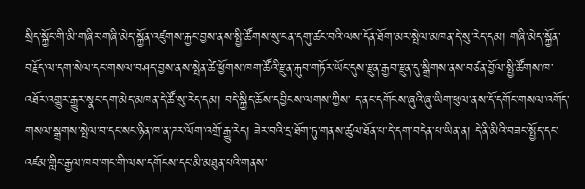སྲིད་སྐྱོང་གི་མི་གཞིར་གཞི་མེད་སྐྱོན་འཛུགས་རྐྱང་བྱས་ནས་སྤྱི་ཚོགས་སུ་ངན་དགུ་ཚང་བའི་ལས་དོན་ཐོག་མར་སྤེལ་མཁན་དེ་སུ་རེད་དམ། གཞི་མེད་སྐྱོན་བརྗོད་ལ་དག་སེལ་དང་གསལ་བཤད་བྱས་ནས་སྤེན་ཚེ་ཕྱོགས་ཁག་ཚོའི་རྫུན་རྐུབ་གཏོར་ཡོང་དུས་རྫུན་རྒྱབ་རྫུན་དུ་སྒྲིགས་ནས་བཙན་བྱོལ་སྤྱི་ཚོགས་ཁ་འཐོར་འགྱུར་རྒྱུར་སྣང་དག་མེད་མཁན་དེ་ཚོ་སུ་རེད་དམ། བདེ་སྐྱིད་ཆོས་དབྱིངས་ལགས་ཀྱིས་ ད་ནང་དགོངས་ཞུའི་ཞུ་ཡིག་ཕུལ་ནས་དོ་དགོང་གསལ་འགོད་གསལ་སྒྲགས་སྤེལ་བ་དང་སང་ཉིན་ཁ་ན་ཌར་ལོག་འགྲོ་རྒྱུ་རེད། ཟེར་བའི་དྲ་ཐོག་ཏུ་གནས་ཚུལ་ཐོན་པ་དེ་དག་བདེན་པ་ཡིན་ན། དེ་ནི་མིའི་བཟང་སྤྱོད་དང་འཛམ་གླིང་རྒྱལ་ཁབ་གང་གི་ལས་དགོངས་དང་མི་མཐུན་པའི་གནས་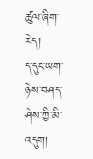ཚུལ་ཞིག་རེད།
ད་དུང་ཡག་ཉེས་བཤད་ཤེས་ཀྱི་མི་འདུག།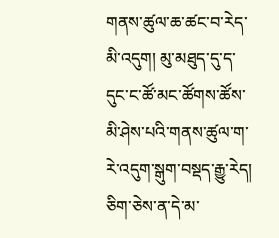གནས་ཚུལ་ཆ་ཚང་བ་རེད་མི་འདུག། མུ་མཐུད་དུ་ད་དུང་ང་ཚོ་མང་ཚོགས་ཚོས་མི་ཤེས་པའི་གནས་ཚུལ་ག་རེ་འདུག་སྒུག་བསྡད་རྒྱུ་རེད། ཅིག་ཅེས་ན་དེ་མ་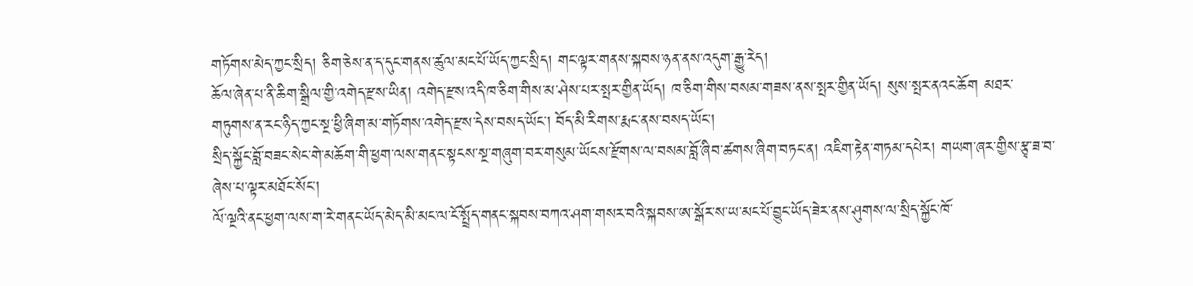གཏོགས་མེད་ཀྱང་སྲིད། ཅིག་ཅེས་ན་ད་དུང་གནས་ཚུལ་མང་པོ་ཡོད་ཀྱང་སྲིད། གང་ལྟར་གནས་སྐབས་ཉན་ནས་འདུག་རྒྱུ་རེད།
ཆོལ་ཞེན་པ་ནི་ཆིག་སྒྲིལ་གྱི་འགེད་རྫས་ཡིན། འགེད་རྫས་འདི་ཁ་ཅིག་གིས་མ་ཤེས་པར་སྤར་གྱིན་ཡོད། ཁ་ཅིག་གིས་བསམ་གཟས་ནས་སྤར་གྱིན་ཡོད། སུས་སྤར་ནའང་ཆོག མཐར་གཏུགས་ན་རང་ཉིད་ཀྱང་སྔ་ཕྱི་ཞིག་མ་གཏོགས་འགེད་རྫས་དེས་བསད་ཡོང་། བོད་མི་རིགས་རྨང་ནས་བསད་ཡོང་།
སྲིད་སྐྱོང་བློ་བཟང་སེང་གེ་མཆོག་གི་ཕྱག་ལས་གནང་སྟངས་སྔ་གཞུག་བར་གསུམ་ཡོངས་རྫོགས་ལ་བསམ་བློ་ཞིབ་ཚགས་ཞིག་བཏང་ན། འཇིག་རྟེན་གཏམ་དཔེར། གཡག་ཞར་གྱིས་རྩྭ་ཟ་བ་ཞེས་པ་ལྟར་མཐོང་སོང་།
ལོ་ལྔའི་ནང་ཕྱག་ལས་ག་རེ་གནང་ཡོད་མེད་མི་མང་ལ་ངོ་སྤྲོད་གནང་སྐབས་བཀའ་ཤག་གསར་བའི་སྐབས་ཨ་སྒོར་ས་ཡ་མང་པོ་བྱུང་ཡོད་ཟེར་ནས་ཤུགས་ལ་སྲིད་སྐྱོང་ཁོ་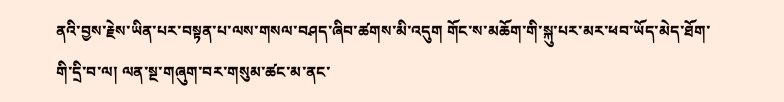ནའི་བྱས་རྗེས་ཡིན་པར་བསྟན་པ་ལས་གསལ་བཤད་ཞིབ་ཚགས་མི་འདུག གོང་ས་མཆོག་གི་སྐུ་པར་མར་ཕབ་ཡོད་མེད་ཐོག་གི་དྲི་བ་ལ། ལན་སྔ་གཞུག་བར་གསུམ་ཚང་མ་ནང་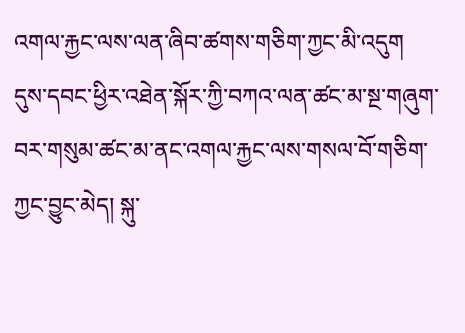འགལ་རྐྱང་ལས་ལན་ཞིབ་ཚགས་གཅིག་ཀྱང་མི་འདུག
དུས་དབང་ཕྱིར་འཐེན་སྐོར་ཀྱི་བཀའ་ལན་ཚང་མ་སྔ་གཞུག་བར་གསུམ་ཚང་མ་ནང་འགལ་རྐྱང་ལས་གསལ་བོ་གཅིག་ཀྱང་བྱུང་མེད། སྐུ་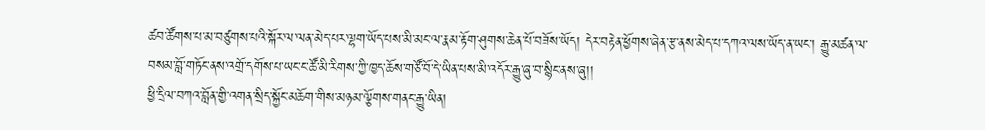ཚབ་ཚོགས་པ་མ་བཙུགས་པའི་སྐོར་ལ་ལན་མེད་པར་ལྷག་ཡོད་པས་མི་མང་ལ་རྣམ་རྟོག་ཤུགས་ཆེན་པོ་བཟོས་ཡོད། དེར་བརྟེན་ཕྱོགས་ཞེན་རྩ་ནས་མེད་པ་དཀའ་ལས་ཡོད་ན་ཡང་། རྒྱུ་མཚན་ལ་བསམ་བློ་གཏོང་ནས་འགྲོ་དགོས་པ་ཡང་ང་ཚོ་མི་རིགས་ཀྱི་ཁྱད་ཆོས་གཙོ་བོ་དེ་ཡིན་པས་མི་འདོར་རྒྱུ་ཞུ་བ་སྙིང་ནས་ཞུ།།
ཕྱི་དྲིལ་བཀའ་བློན་གྱི་འགན་སྲིད་སྐྱོང་མཆོག་གིས་མཉམ་ལྕོགས་གནང་རྒྱུ་ཡིན།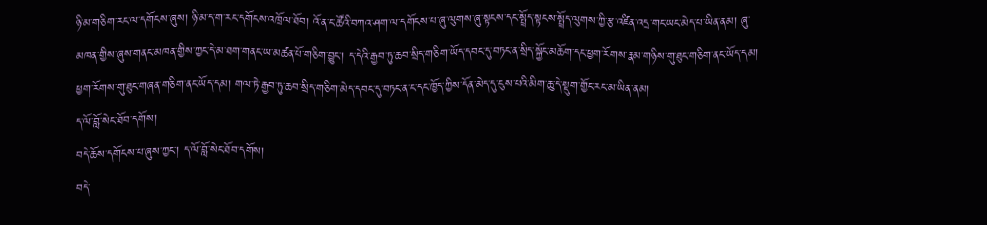ཉི་མ་གཅིག་རང་ལ་དགོངས་ཞུས། ཉི་མ་ད་ག་རང་དགོངས་འཁྲོལ་ཐོབ། འོ་ན་ང་ཚོའི་བཀའ་ཤག་ལ་དགོངས་པ་ཞུ་ལུགས་ཞུ་སྟངས་དང་སྤྲོད་སྟངས་སྤྲོད་ལུགས་ཀྱི་རྩ་འཛིན་འདྲ་གང་ཡང་མེད་པ་ཡིན་ནམ། ཞུ་མཁན་གྱིས་ཞུས་གནང་མཁན་གྱིས་ཀྱང་དེ་མ་ཐག་གནང་ཡ་མཚན་པོ་གཅིག་བྱུང་། ད་དེའི་རྒྱབ་ཏུ་ཆབ་སྲིད་གཅིག་ཡོད་དབང་དུ་བཏང་ན་སྲིད་སྐྱོང་མཆོག་དང་ཕྱག་རོགས་རྣམ་གཉིས་གུ་ཐུང་གཅིག་ནང་ཡོད་དམ། ཕྱག་རོགས་གུ་ཐུང་གཞན་གཅིག་ནང་ཡོད་དམ། གལ་ཏེ་རྒྱབ་ཏུ་ཆབ་སྲིད་གཅིག་མེད་དབང་དུ་བཏང་ན་ང་དང་ཁྱོད་ཀྱིས་དོན་མེད་དུ་ངུས་པའི་མིག་ཆུ་དེ་སྡུག་གྱོང་རང་མ་ཡིན་ནམ།
ད་ལོ་བློ་སེང་ཐོབ་དགོས།
བདེ་ཆོས་དགོངས་པ་ཞུས་ཀྱང་། ད་ལོ་བློ་སེང་ཐོབ་དགོས།
བདེ་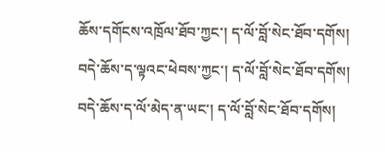ཆོས་དགོངས་འཁྲོལ་ཐོབ་ཀྱང་། ད་ལོ་བློ་སེང་ཐོབ་དགོས།
བདེ་ཆོས་ད་ལྟའང་ཕེབས་ཀྱང་། ད་ལོ་བློ་སེང་ཐོབ་དགོས།
བདེ་ཆོས་ད་ལོ་མེད་ན་ཡང་། ད་ལོ་བློ་སེང་ཐོབ་དགོས།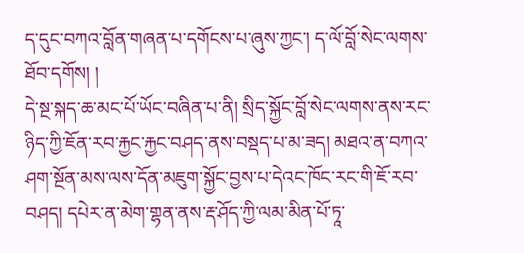ད་དུང་བཀའ་བློན་གཞན་པ་དགོངས་པ་ཞུས་ཀྱང་། ད་ལོ་བློ་སེང་ལགས་ཐོབ་དགོས། །
དེ་སྔ་སྐད་ཆ་མང་པོ་ཡོང་བཞིན་པ་ནི། སྲིད་སྐྱོང་བློ་སེང་ལགས་ནས་རང་ཉིད་ཀྱི་ཇོན་རབ་རྐྱང་རྐྱང་བཤད་ནས་བསྡད་པ་མ་ཟད། མཐའ་ན་བཀའ་ཤག་སྔོན་མས་ལས་དོན་མཇུག་སྐྱོང་བྱས་པ་དེའང་ཁོང་རང་གི་ཇོ་རབ་བཤད། དཔེར་ན་མེག་གྷན་ནས་རྡ་ཤོད་ཀྱི་ལམ་མིན་པོ་ཏཱ་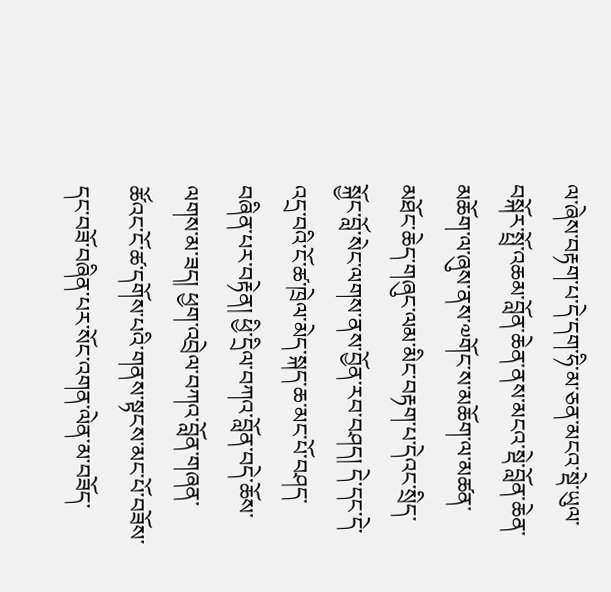ལ་ཞེས་བརྟག་པ་དེ་དག་ཧི་མ་ཅན་མངའ་སྡེ་ཡུལ་བསྐོར་སྤྲོ་འཆམ་བློན་ཆེན་ནས་མངའ་སྡེ་བློན་ཆེན་མཆོག་ལ་ཞུས་ནས་༧གོང་ས་མཆོག་ལ་མཚན་མཐོང་ཆེད་གཞུང་ལམ་མིང་བརྟག་པ་དེའང་སྲིད་སྐྱོང་བློ་སེང་ལགས་ནས་བྱོན་རབ་བཤད། དེ་དང་དེ་འདྲ་བའི་ངོ་ཚ་ཁྲེལ་མེད་སྐད་ཆ་མང་པོ་བཤད་བཞིན་པར་བརྟེན། ཕྱི་དྲིལ་བཀའ་བློན་བདེ་ཆོས་ལགས་མ་ཟད། ཕྱག་འབྲེལ་བཀའ་བློན་གཞན་ཚོའང་ངོ་ཚ་དགོས་པའི་གནས་སྟངས་མང་པོ་བཟོས་དང་བཟོ་བཞིན་པར་སོང་འགན་ལེན་མ་བཟོད་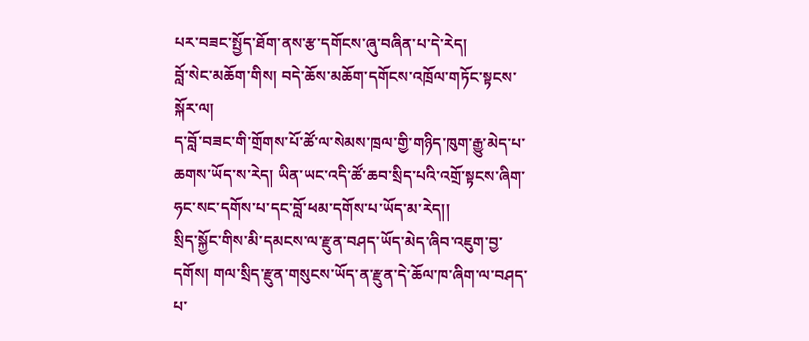པར་བཟང་སྤྱོད་ཐོག་ནས་རྩ་དགོངས་ཞུ་བཞིན་པ་དེ་རེད།
བློ་སེང་མཆོག་གིས། བདེ་ཆོས་མཆོག་དགོངས་འཁྲོལ་གཏོང་སྟངས་སྐོར་ལ།
ད་བློ་བཟང་གི་གྲོགས་པོ་ཚོ་ལ་སེམས་ཁྲལ་གྱི་གཉིད་ཁུག་རྒྱུ་མེད་པ་ཆགས་ཡོད་ས་རེད། ཡིན་ཡང་འདི་ཚོ་ཆབ་སྲིད་པའི་འགྲོ་སྟངས་ཞིག་ཧང་སང་དགོས་པ་དང་བློ་ཕམ་དགོས་པ་ཡོད་མ་རེད།།
སྲིད་སྐྱོང་གིས་མི་དམངས་ལ་རྫུན་བཤད་ཡོད་མེད་ཞིབ་འཇུག་བྱ་དགོས། གལ་སྲིད་རྫུན་གསུངས་ཡོད་ན་རྫུན་དེ་ཆོལ་ཁ་ཞིག་ལ་བཤད་པ་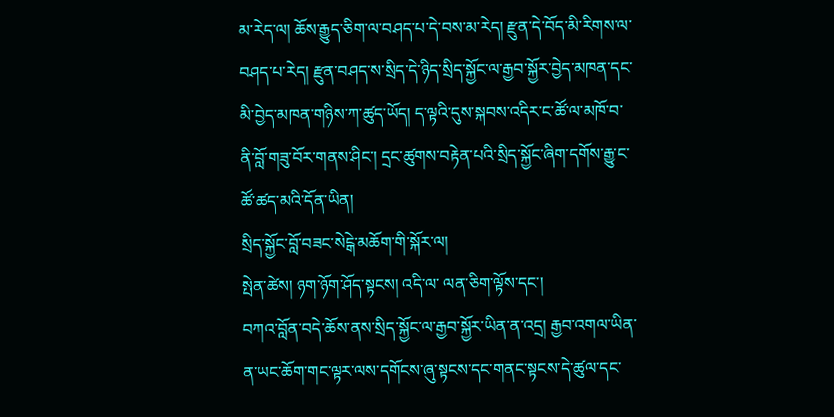མ་རེད་ལ། ཆོས་རྒྱུད་ཅིག་ལ་བཤད་པ་དེ་བས་མ་རེད། རྫུན་དེ་བོད་མི་རིགས་ལ་བཤད་པ་རེད། རྫུན་བཤད་ས་སྲིད་དེ་ཉིད་སྲིད་སྐྱོང་ལ་རྒྱབ་སྐྱོར་བྱེད་མཁན་དང་མི་བྱེད་མཁན་གཉིས་ཀ་ཚུད་ཡོད། ད་ལྟའི་དུས་སྐབས་འདིར་ང་ཚོ་ལ་མཁོ་བ་ནི་བློ་གཟུ་བོར་གནས་ཤིང་། དྲང་ཚུགས་བརྟེན་པའི་སྲིད་སྐྱོང་ཞིག་དགོས་རྒྱུ་ང་ཚོ་ཚད་མའི་དོན་ཡིན།
སྲིད་སྐྱོང་བློ་བཟང་སེངྒེ་མཆོག་གི་སྐོར་ལ།
སྤེན་ཚེས། ཉག་ཉོག་ཤོད་སྟངས། འདི་ལ་ ལན་ཅིག་ལྟོས་དང་།
བཀའ་བློན་བདེ་ཆོས་ནས་སྲིད་སྐྱོང་ལ་རྒྱབ་སྐྱོར་ཡིན་ན་འདྲ། རྒྱབ་འགལ་ཡིན་ན་ཡང་ཆོག་གང་ལྟར་ལས་དགོངས་ཞུ་སྟངས་དང་གནང་སྟངས་དེ་ཚུལ་དང་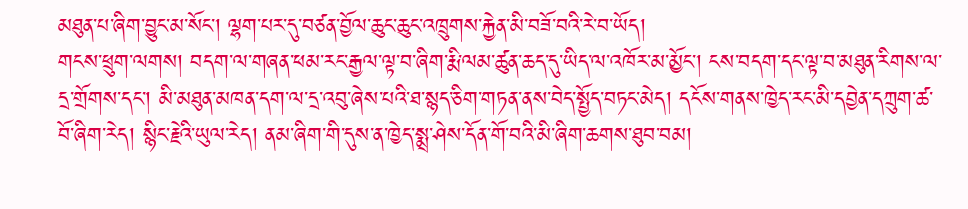མཐུན་པ་ཞིག་བྱུང་མ་སོང་། ལྷག་པར་དུ་བཙན་བྱོལ་ཆུང་ཆུང་འཁྲུགས་རྐྱེན་མི་བཟོ་བའི་རེ་བ་ཡོད།
གངས་ཕྲུག་ལགས། བདག་ལ་གཞན་ཕམ་རང་རྒྱལ་ལྟ་བ་ཞིག་རྨི་ལམ་ཚུན་ཆད་དུ་ཡིད་ལ་འཁོར་མ་མྱོང་། ངས་བདག་དང་ལྟ་བ་མཐུན་རིགས་ལ་དྲ་གྲོགས་དང་། མི་མཐུན་མཁན་དག་ལ་དྲ་འབུ་ཞེས་པའི་ཐ་སྙད་ཅིག་གཏན་ནས་བེད་སྤྱོད་བཏང་མེད། དངོས་གནས་ཁྱེད་རང་མི་དབྱེན་དཀྲུག་ཚ་བོ་ཞིག་རེད། སྙིང་རྗེའི་ཡུལ་རེད། ནམ་ཞིག་གི་དུས་ན་ཁྱེད་སྨྲ་ཤེས་དོན་གོ་བའི་མི་ཞིག་ཆགས་ཐུབ་བམ།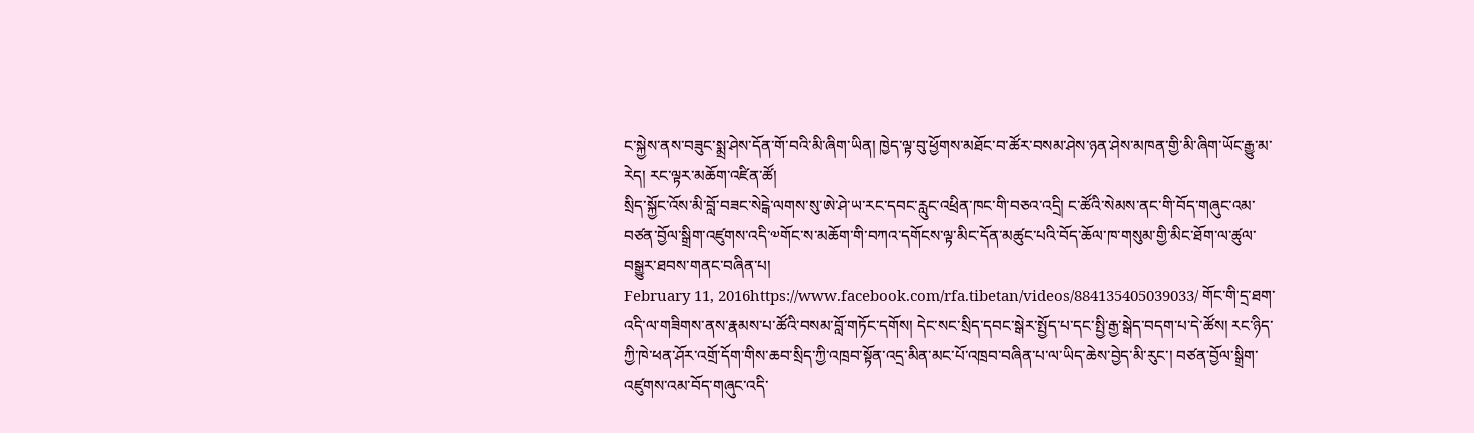ང་སྐྱེས་ནས་བཟུང་སྨྲ་ཤེས་དོན་གོ་བའི་མི་ཞིག་ཡིན། ཁྱེད་ལྟ་བུ་ཕྱོགས་མཐོང་བ་ཚོར་བསམ་ཤེས་ཉན་ཤེས་མཁན་གྱི་མི་ཞིག་ཡོང་རྒྱུ་མ་རེད། རང་ལྟར་མཆོག་འཛིན་ཚོ།
སྲིད་སྐྱོང་འོས་མི་བློ་བཟང་སེངྒེ་ལགས་སུ་ཨེ་ཤེ་ཡ་རང་དབང་རླུང་འཕྲིན་ཁང་གི་བཅའ་འདྲི། ང་ཚོའི་སེམས་ནང་གི་བོད་གཞུང་འམ་བཙན་བྱོལ་སྒྲིག་འཛུགས་འདི་༧གོང་ས་མཆོག་གི་བཀའ་དགོངས་ལྟ་མིང་དོན་མཚུང་པའི་བོད་ཆོལ་ཁ་གསུམ་གྱི་མིང་ཐོག་ལ་ཚུལ་བསྒྱུར་ཐབས་གནང་བཞིན་པ།
February 11, 2016https://www.facebook.com/rfa.tibetan/videos/884135405039033/ གོང་གི་དྲ་ཐག་འདི་ལ་གཟིགས་ནས་རྣམས་པ་ཚོའི་བསམ་བློ་གཏོང་དགོས། དེང་སང་སྲིད་དབང་སྒེར་སྤྱོད་པ་དང་སྤྱི་རྒྱ་སྒེད་བདག་པ་དེ་ཚོས། རང་ཉིད་ཀྱི་ཁེ་ཕན་ཤོར་འགྲོ་དོག་གིས་ཆབ་སྲིད་ཀྱི་འཁྲབ་སྟོན་འདྲ་མིན་མང་པོ་འཁྲབ་བཞིན་པ་ལ་ཡིད་ཆེས་བྱེད་མི་རུང་། བཙན་བྱོལ་སྒྲིག་འཛུགས་འམ་བོད་གཞུང་འདི་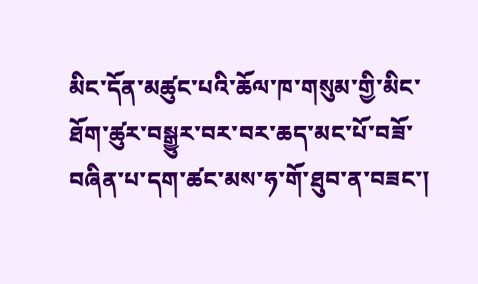མིང་དོན་མཚུང་པའི་ཆོལ་ཁ་གསུམ་གྱི་མིང་ཐོག་ཚུར་བསྒྱུར་བར་བར་ཆད་མང་པོ་བཟོ་བཞིན་པ་དག་ཚང་མས་ཧ་གོ་ཐུབ་ན་བཟང་།